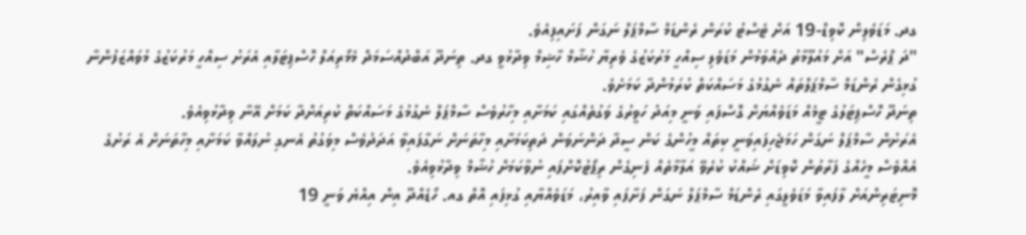ގދ. މަޑަވެލިން ކޮވިޑް-19 އަށް ޓެސްޓު ކުރަން ރެންޑަމް ސާމްޕަލް ނަގަން ފަށައިފިއެވެ.
"ދަ ޕްރެސް" އަށް މައުލޫމާތު ދެއްވަމުން މަޑަވެލި ސިއްހީ މަރުކަޒުގެ ވެރިޔާ ހުޝާމް ހާޝިމް ވިދާޅުވީ ގދ. ތިނަދޫ އަބްދުއްސަމަދް މެމޯރިއަލް ހޮސްޕިޓަލާއި އެރަށު ސިއްހީ މަރުކަޒުގެ މުވައްޒަފުންނާ ގުޅިގެން ރެންޑަމް ސާމްޕަލްތައް ނެގުމުގެ މަސައްކަތް ކުރަމުންދާ ކަމަށެވެ.
ތިނަދޫ ހޮސްޕިޓަލުގެ ޓީމެއް މަޑަވެއްޔަށް ގޮސްފައި ވަނީ މިއަދު ހަވީރުގެ ވަގުތެއްގައި ކަމަށާއި މިހާރުވެސް ސާމްޕަލް ނެގުމުގެ މަސައްކަތް ކުރިއަށްދާ ކަމަށް އޭނާ ވިދާޅުވިއެވެ.
އެރަށުން ސާމްޕަލް ނަގަން ހަމަޖެހިފައިވަނީ ކިތައް މީހުންގެ ކަން ސީދާ ދަންނަވަން ދަތިކަމަށާއި މިހާތަނަށް ނަގާފައިވާ އަދަދުވެސް މިވަގުތު އެނގި ނުލައްވާ ކަމަށާއި މިހާތަނަށް އެ ރަށުގެ އެއްވެސް މީހެއްގެ ފަރާތުން ކޮވިޑަށް ޝައްކު ކުރެވޭ އަލާމާތެއް ފެނިގެން ރިޕޯޓުކޮށްފައި ނުވާކަމަށް ހުޝާމް ވިދާޅުވިއެވެ.
މޮނިޓަރިންއަށް ލާފައިވާ މަޑަވެލީގައި ރެންޑަމް ސާމްޕަލް ނަގަން ފަށާފައި ވާއިރު، މަޑަވެއްޔާއި ގުޅިފައި އޮތް ގއ. ހޯޑެއްދޫ އިން އިއްޔެ ވަނީ 19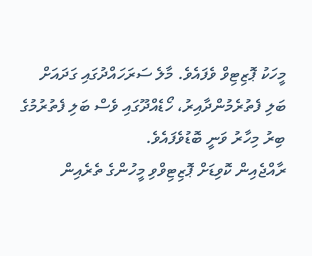މީހަކު ޕޮޒިޓިވް ވެފައެވެ. މާލެ ސަރަހައްދުގައި ގަދައަށް ބަލި ފެތުރެމުންދާއިރު، ހޯޑެއްދޫގައި ވެސް ބަލި ފެތުރުމުގެ ބިރު މިހާރު ވަނީ ބޮޑުވެފައެވެ.
ރާއްޖެއިން ކޮވިޑަށް ޕޮޒިޓިވްވި މީހުންގެ ތެރެއިން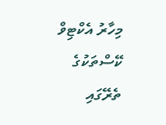މިހާރު އެކްޓިވް ކޭސްތަކުގެ ތެރޭގައި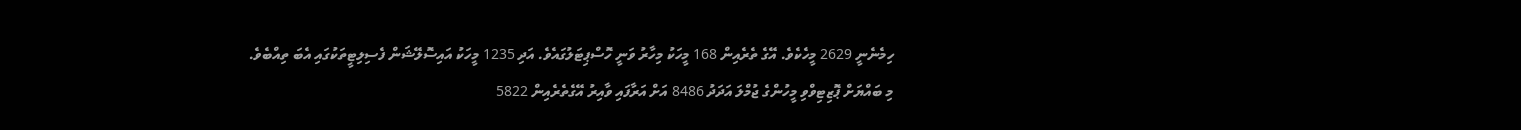ހިމެނެނީ 2629 މީހެކެވެ. އޭގެ ތެރެއިން 168 މީހަކު މިހާރު ވަނީ ހޮސްޕިޓަލުގައެވެ. އަދި 1235 މީހަކު އައިސޮލޭޝަން ފެސިލިޓީތަކުގައި އެބަ ތިއްބެވެ.
މި ބައްޔަށް ޕޮޒިޓިވްވި މީހުންގެ ޖުމްލަ އަދަދު 8486 އަށް އަރާފައި ވާއިރު އޭގެތެރެއިން 5822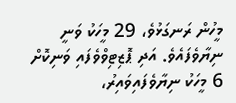މީހުން ރަނގަޅުވެ، 29 މީހަކު ވަނީ ނިޔާވެފައެވެ. އަދި ޕޮޒިޓިވްވެފައި ވަނިކޮށް 6 މީހަކު ނިޔާވެފައިވައިރު،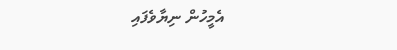އެމީހުން ނިޔާވެފައި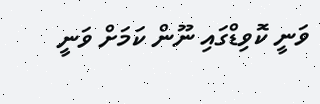ވަނީ ކޮވިޑްގައި ނޫން ކަމަށް ވަނީ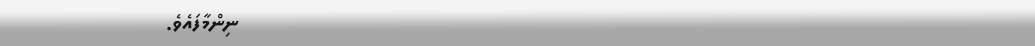ނިންމާފައެވެ.